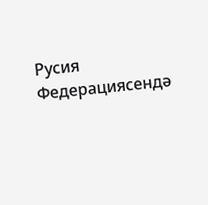Русия Федерациясендә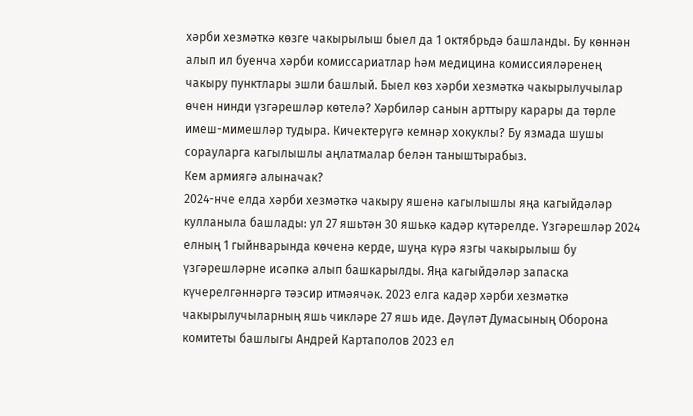хәрби хезмәткә көзге чакырылыш быел да 1 октябрьдә башланды. Бу көннән алып ил буенча хәрби комиссариатлар һәм медицина комиссияләренең чакыру пунктлары эшли башлый. Быел көз хәрби хезмәткә чакырылучылар өчен нинди үзгәрешләр көтелә? Хәрбиләр санын арттыру карары да төрле имеш-мимешләр тудыра. Кичектерүгә кемнәр хокуклы? Бу язмада шушы сорауларга кагылышлы аңлатмалар белән таныштырабыз.
Кем армиягә алыначак?
2024-нче елда хәрби хезмәткә чакыру яшенә кагылышлы яңа кагыйдәләр кулланыла башлады: ул 27 яшьтән 30 яшькә кадәр күтәрелде. Үзгәрешләр 2024 елның 1 гыйнварында көченә керде, шуңа күрә язгы чакырылыш бу үзгәрешләрне исәпкә алып башкарылды. Яңа кагыйдәләр запаска күчерелгәннәргә тәэсир итмәячәк. 2023 елга кадәр хәрби хезмәткә чакырылучыларның яшь чикләре 27 яшь иде. Дәүләт Думасының Оборона комитеты башлыгы Андрей Картаполов 2023 ел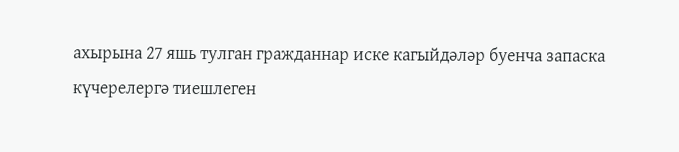ахырына 27 яшь тулган гражданнар иске кагыйдәләр буенча запаска күчерелергә тиешлеген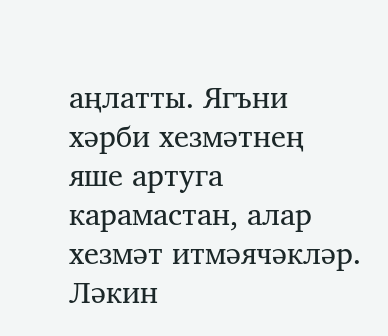аңлатты. Ягъни хәрби хезмәтнең яше артуга карамастан, алар хезмәт итмәячәкләр. Ләкин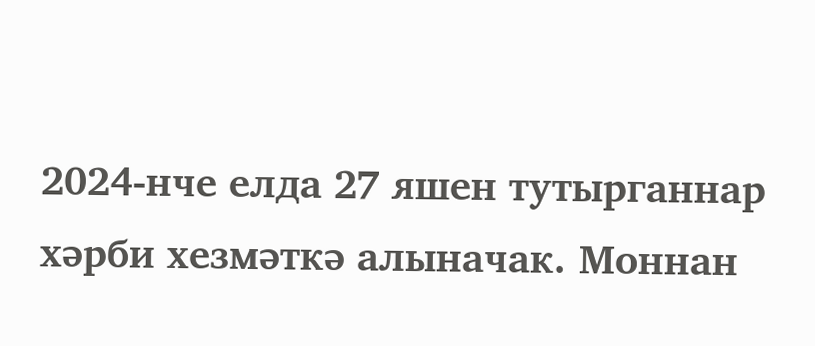2024-нче елда 27 яшен тутырганнар хәрби хезмәткә алыначак. Моннан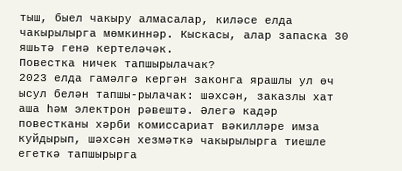тыш, быел чакыру алмасалар, киләсе елда чакырылырга мөмкиннәр. Кыскасы, алар запаска 30 яшьтә генә кертеләчәк.
Повестка ничек тапшырылачак?
2023 елда гамәлгә кергән законга ярашлы ул өч ысул белән тапшы-рылачак: шәхсән, заказлы хат аша һәм электрон рәвештә. Әлегә кадәр повестканы хәрби комиссариат вәкилләре имза куйдырып, шәхсән хезмәткә чакырылырга тиешле егеткә тапшырырга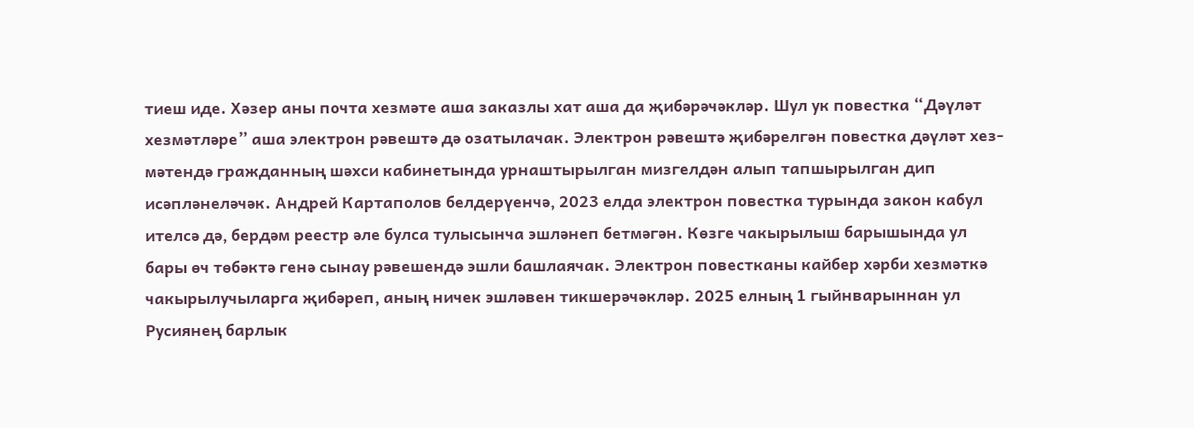тиеш иде. Хәзер аны почта хезмәте аша заказлы хат аша да җибәрәчәкләр. Шул ук повестка “Дәүләт хезмәтләре” аша электрон рәвештә дә озатылачак. Электрон рәвештә җибәрелгән повестка дәүләт хез-мәтендә гражданның шәхси кабинетында урнаштырылган мизгелдән алып тапшырылган дип исәпләнеләчәк. Андрей Картаполов белдерүенчә, 2023 елда электрон повестка турында закон кабул ителсә дә, бердәм реестр әле булса тулысынча эшләнеп бетмәгән. Көзге чакырылыш барышында ул бары өч төбәктә генә сынау рәвешендә эшли башлаячак. Электрон повестканы кайбер хәрби хезмәткә чакырылучыларга җибәреп, аның ничек эшләвен тикшерәчәкләр. 2025 елның 1 гыйнварыннан ул Русиянең барлык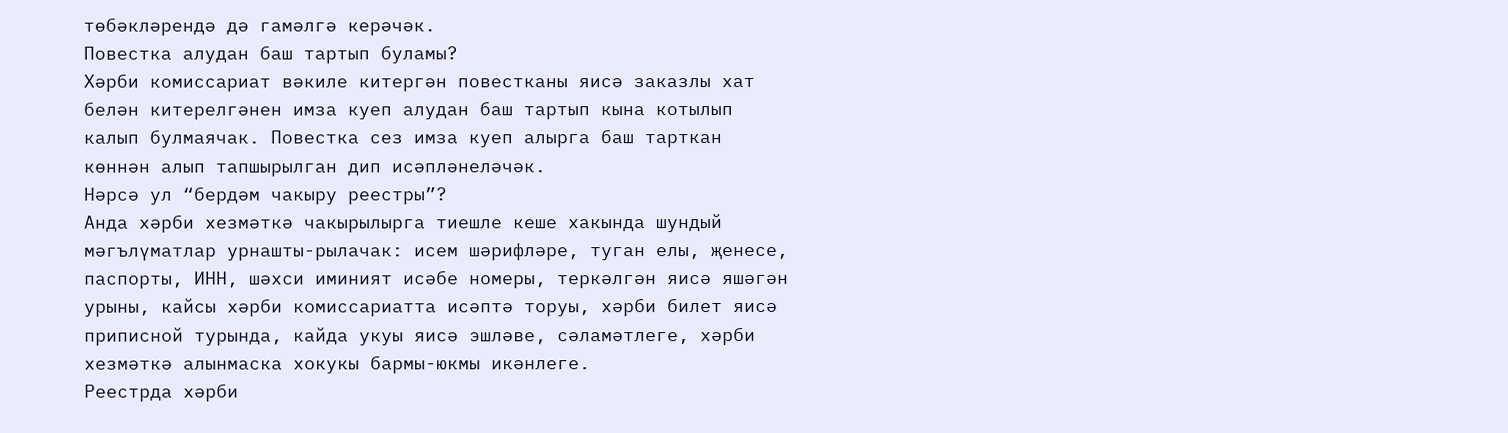төбәкләрендә дә гамәлгә керәчәк.
Повестка алудан баш тартып буламы?
Хәрби комиссариат вәкиле китергән повестканы яисә заказлы хат белән китерелгәнен имза куеп алудан баш тартып кына котылып калып булмаячак. Повестка сез имза куеп алырга баш тарткан көннән алып тапшырылган дип исәпләнеләчәк.
Нәрсә ул “бердәм чакыру реестры”?
Анда хәрби хезмәткә чакырылырга тиешле кеше хакында шундый мәгълүматлар урнашты-рылачак: исем шәрифләре, туган елы, җенесе, паспорты, ИНН, шәхси иминият исәбе номеры, теркәлгән яисә яшәгән урыны, кайсы хәрби комиссариатта исәптә торуы, хәрби билет яисә приписной турында, кайда укуы яисә эшләве, сәламәтлеге, хәрби хезмәткә алынмаска хокукы бармы-юкмы икәнлеге.
Реестрда хәрби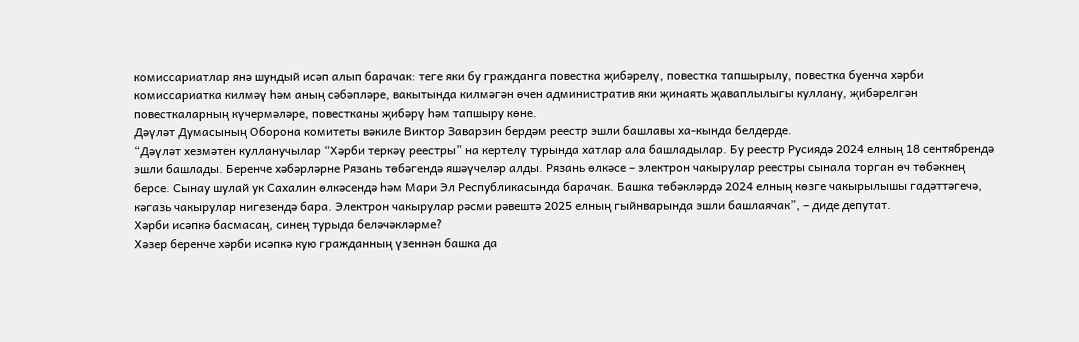комиссариатлар янә шундый исәп алып барачак: теге яки бу гражданга повестка җибәрелү, повестка тапшырылу, повестка буенча хәрби комиссариатка килмәү һәм аның сәбәпләре, вакытында килмәгән өчен административ яки җинаять җаваплылыгы куллану, җибәрелгән повесткаларның күчермәләре, повестканы җибәрү һәм тапшыру көне.
Дәүләт Думасының Оборона комитеты вәкиле Виктор Заварзин бердәм реестр эшли башлавы ха-кында белдерде.
“Дәүләт хезмәтен кулланучылар “Хәрби теркәү реестры” на кертелү турында хатлар ала башладылар. Бу реестр Русиядә 2024 елның 18 сентябрендә эшли башлады. Беренче хәбәрләрне Рязань төбәгендә яшәүчеләр алды. Рязань өлкәсе – электрон чакырулар реестры сынала торган өч төбәкнең берсе. Сынау шулай ук Сахалин өлкәсендә һәм Мари Эл Республикасында барачак. Башка төбәкләрдә 2024 елның көзге чакырылышы гадәттәгечә, кәгазь чакырулар нигезендә бара. Электрон чакырулар рәсми рәвештә 2025 елның гыйнварында эшли башлаячак”, – диде депутат.
Хәрби исәпкә басмасаң, синең турыда беләчәкләрме?
Хәзер беренче хәрби исәпкә кую гражданның үзеннән башка да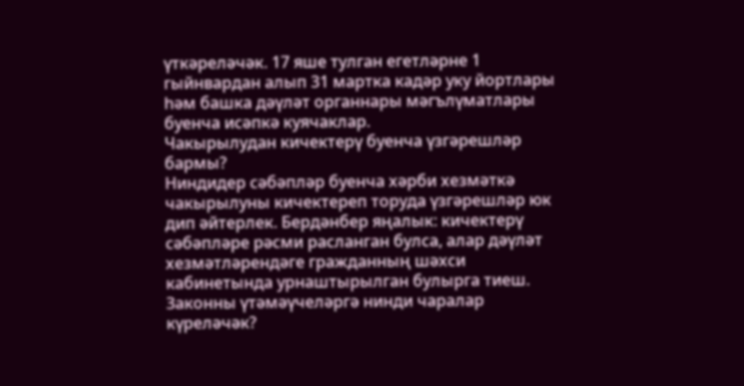үткәреләчәк. 17 яше тулган егетләрне 1 гыйнвардан алып 31 мартка кадәр уку йортлары һәм башка дәүләт органнары мәгълүматлары буенча исәпкә куячаклар.
Чакырылудан кичектерү буенча үзгәрешләр бармы?
Ниндидер сәбәпләр буенча хәрби хезмәткә чакырылуны кичектереп торуда үзгәрешләр юк дип әйтерлек. Бердәнбер яңалык: кичектерү сәбәпләре рәсми расланган булса, алар дәүләт хезмәтләрендәге гражданның шәхси кабинетында урнаштырылган булырга тиеш.
Законны үтәмәүчеләргә нинди чаралар күреләчәк?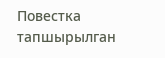Повестка тапшырылган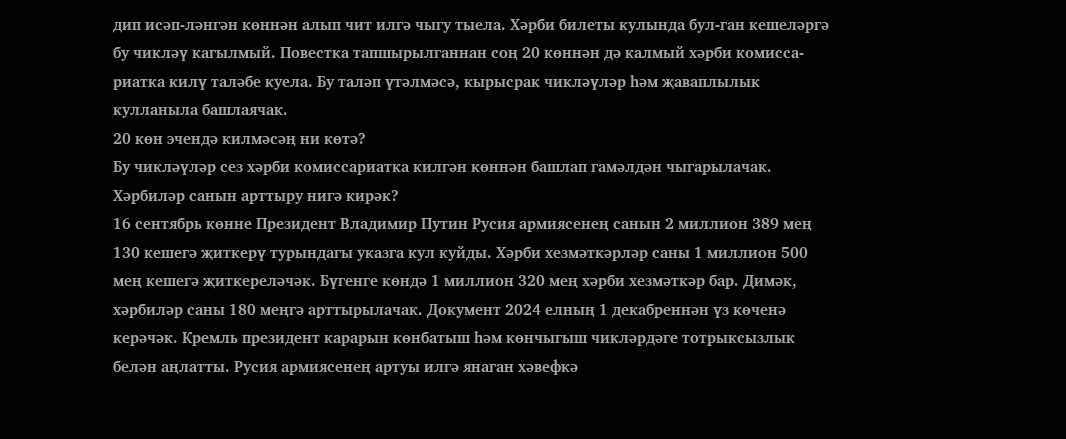дип исәп-ләнгән көннән алып чит илгә чыгу тыела. Хәрби билеты кулында бул-ган кешеләргә бу чикләү кагылмый. Повестка тапшырылганнан соң 20 көннән дә калмый хәрби комисса-риатка килү таләбе куела. Бу таләп үтәлмәсә, кырысрак чикләүләр һәм җаваплылык кулланыла башлаячак.
20 көн эчендә килмәсәң ни көтә?
Бу чикләүләр сез хәрби комиссариатка килгән көннән башлап гамәлдән чыгарылачак.
Хәрбиләр санын арттыру нигә кирәк?
16 сентябрь көнне Президент Владимир Путин Русия армиясенең санын 2 миллион 389 мең 130 кешегә җиткерү турындагы указга кул куйды. Хәрби хезмәткәрләр саны 1 миллион 500 мең кешегә җиткереләчәк. Бүгенге көндә 1 миллион 320 мең хәрби хезмәткәр бар. Димәк, хәрбиләр саны 180 меңгә арттырылачак. Документ 2024 елның 1 декабреннән үз көченә керәчәк. Кремль президент карарын көнбатыш һәм көнчыгыш чикләрдәге тотрыксызлык белән аңлатты. Русия армиясенең артуы илгә янаган хәвефкә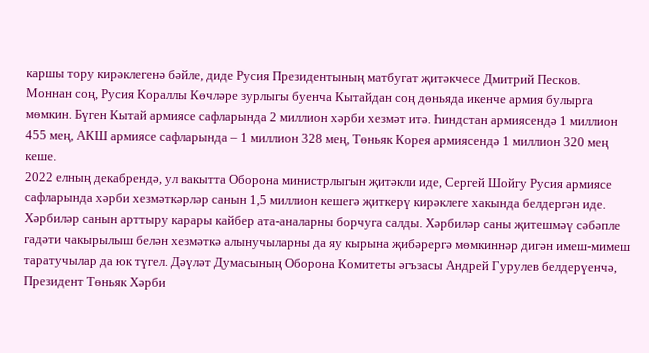каршы тору кирәклегенә бәйле, диде Русия Президентының матбугат җитәкчесе Дмитрий Песков.
Моннан соң, Русия Кораллы Көчләре зурлыгы буенча Кытайдан соң дөньяда икенче армия булырга мөмкин. Бүген Кытай армиясе сафларында 2 миллион хәрби хезмәт итә. Һиндстан армиясендә 1 миллион 455 мең, АКШ армиясе сафларында – 1 миллион 328 мең, Төньяк Корея армиясендә 1 миллион 320 мең кеше.
2022 елның декабрендә, ул вакытта Оборона министрлыгын җитәкли иде, Сергей Шойгу Русия армиясе сафларында хәрби хезмәткәрләр санын 1,5 миллион кешегә җиткерү кирәклеге хакында белдергән иде. Хәрбиләр санын арттыру карары кайбер ата-аналарны борчуга салды. Хәрбиләр саны җитешмәү сәбәпле гадәти чакырылыш белән хезмәткә алынучыларны да яу кырына җибәрергә мөмкиннәр дигән имеш-мимеш таратучылар да юк түгел. Дәүләт Думасының Оборона Комитеты әгъзасы Андрей Гурулев белдерүенчә, Президент Төньяк Хәрби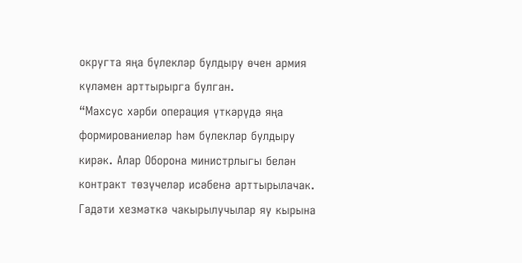округта яңа бүлекләр булдыру өчен армия күләмен арттырырга булган.
“Махсус хәрби операция үткәрүдә яңа формированиеләр һәм бүлекләр булдыру кирәк. Алар Оборона министрлыгы белән контракт төзүчеләр исәбенә арттырылачак. Гадәти хезмәткә чакырылучылар яу кырына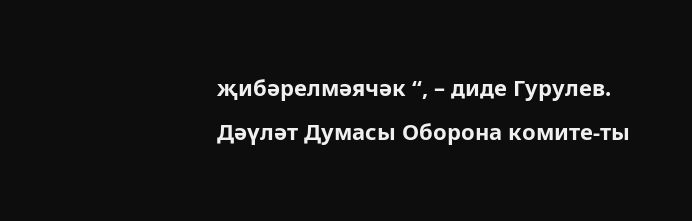җибәрелмәячәк “, – диде Гурулев.
Дәүләт Думасы Оборона комите-ты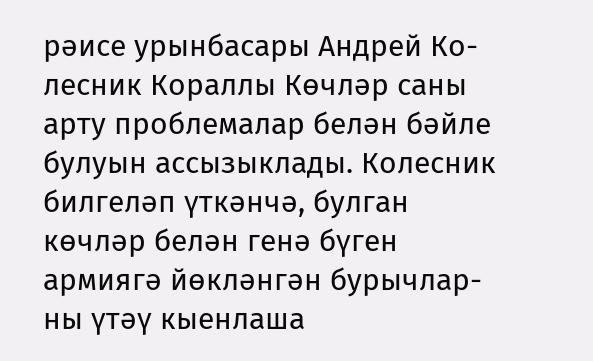рәисе урынбасары Андрей Ко-лесник Кораллы Көчләр саны арту проблемалар белән бәйле булуын ассызыклады. Колесник билгеләп үткәнчә, булган көчләр белән генә бүген армиягә йөкләнгән бурычлар-ны үтәү кыенлаша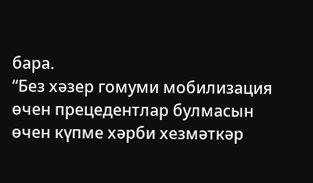бара.
“Без хәзер гомуми мобилизация өчен прецедентлар булмасын өчен күпме хәрби хезмәткәр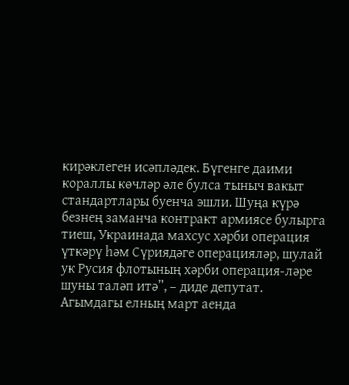кирәклеген исәпләдек. Бүгенге даими кораллы көчләр әле булса тыныч вакыт стандартлары буенча эшли. Шуңа күрә безнең заманча контракт армиясе булырга тиеш, Украинада махсус хәрби операция үткәрү һәм Сүриядәге операцияләр, шулай ук Русия флотының хәрби операция-ләре шуны таләп итә”, – диде депутат.
Агымдагы елның март аенда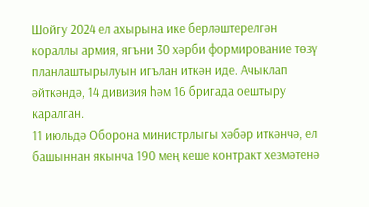Шойгу 2024 ел ахырына ике берләштерелгән кораллы армия, ягъни 30 хәрби формирование төзү планлаштырылуын игълан иткән иде. Ачыклап әйткәндә, 14 дивизия һәм 16 бригада оештыру каралган.
11 июльдә Оборона министрлыгы хәбәр иткәнчә, ел башыннан якынча 190 мең кеше контракт хезмәтенә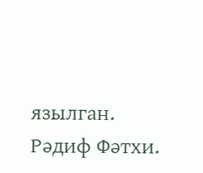язылган.
Рәдиф Фәтхи.